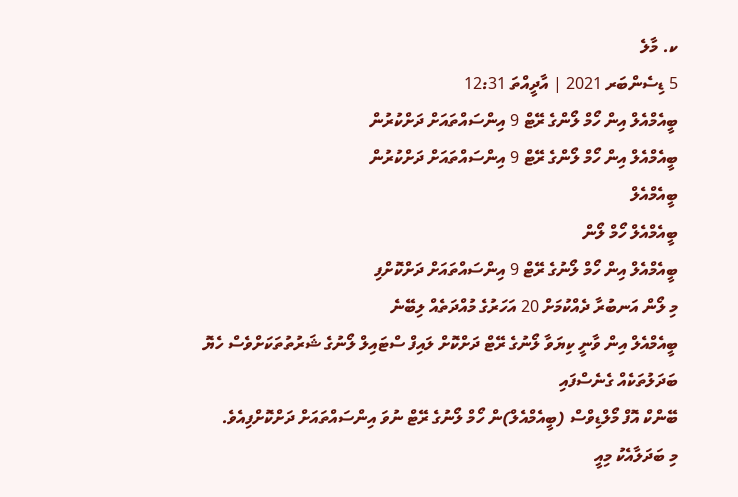ކ. މާލެ
5 ޑިސެންބަރ 2021 | އާދީއްތަ 12:31
ބީއެމްއެލް އިން ހޯމް ލޯންގެ ރޭޓް 9 އިންސައްތައަށް ދަށްކުރުން
ބީއެމްއެލް އިން ހޯމް ލޯންގެ ރޭޓް 9 އިންސައްތައަށް ދަށްކުރުން
ބީއެމްއެލް
ބީއެމްއެލް ހޯމް ލޯން
ބީއެމްއެލް އިން ހޯމް ލޯނުގެ ރޭޓް 9 އިންސައްތައަށް ދަށްކޮށްފި
މި ލޯން އަނބުރާ ދެއްކުމަށް 20 އަހަރުގެ މުއްދަތެއް ލިބޭނެ
ބީއެމްއެލް އިން ވާނީ ކިޔަވާ ލޯނުގެ ރޭޓް ދަށްކޮށް ލައިފް ސްޓައިލް ލޯނުގެ ޝަރުތުތަކަށްވެސް ހެޔޮ ބަދަލުތަކެއް ގެނެސްފައި
ބޭންކް އޮފް މޯލްޑިވްސް (ބީއެމްއެލް)ން ހޯމް ލޯނުގެ ރޭޓް ނުވަ އިންސައްތައަށް ދަށްކޮށްފިއެވެ.
މި ބަދަލާއެކު މިއީ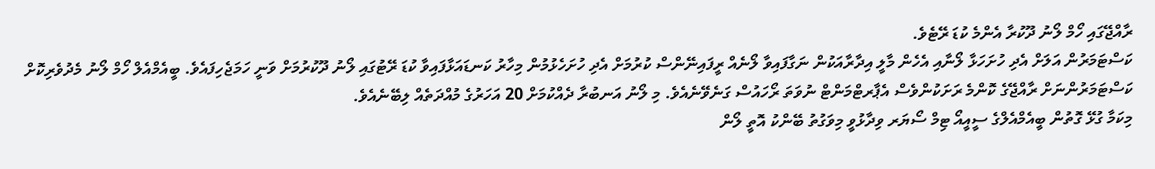ރާއްޖޭގައި ހޯމް ލޯނު ދޫކުރާ އެންމެ ކުޑަ ރޭޓެވެ.
ކަސްޓަމަރުން އަލަށް އެދި ހުށަހަޅާ ލޯނާއި އެހެން މާލީ އިދާރާއަކުން ނަގާފައިވާ ލޯނެއް ރީފައިނޭންސް ކުރުމަށް އެދި ހުށަހެޅުމުން މިހާރު ކަނޑައަޅާފައިވާ ކުޑަ ރޭޓުގައި ލޯނު ދޫކުރުމަށް ވަނީ ހަމަޖެހިފައެވެ. ބީއެމްއެލް ހޯމް ލޯނު މެދުވެރިކޮށް ކަސްޓަމަރުންނަށް ރާއްޖޭގެ ކޮންމެ ރަށަކުންވެސް އެޕާރޓްމަންޓް ނުވަތަ ރޯހައުސް ގަނެވޭނެއެވެ. މި ލޯނު އަނބުރާ ދެއްކުމަށް 20 އަހަރުގެ މުއްދަތެއް ލިބޭނެއެވެ.
މިކަމާ ގުޅޭ ގޮތުން ބީއެމްއެލްގެ ސީއީއޯ ޓިމް ސޯޔަރ ވިދާޅުވީ މިވަގުތު ބޭންކު އޮތީ ލޯން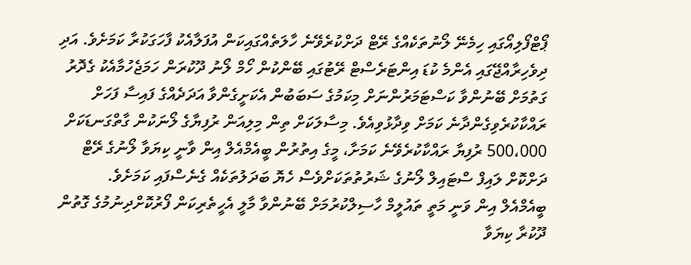ޕޯޓްފޯލިއޯގައި ހިމެނޭ ލޯނުތަކެއްގެ ރޭޓް ދަށްކުރެވޭނެ ހާލަތެއްގައިކަން އުފަލާއެކު ފާހަގަކުރާ ކަމަށެވެ. އަދި ދިވެހިރާއްޖޭގައި އެންމެ ކުޑަ އިންޓަރެސްޓް ރޭޓުގައި ބޭންކުން ހޯމް ލޯނު ދޫކުރަން ހަމަޖެހުމާއެކު ގެދޮރު ގަތުމަށް ބޭނުންވާ ކަސްޓަމަރުންނަށް މިކަމުގެ ސަބަބުން އެކަށީގެންވާ އަދަދެއްގެ ފައިސާ ފަހަށް ރައްކާކުރެވިގެންދާނެ ކަމަށް ވިދާޅުވިއެވެ. މިސާލަކަށް ތިން މިލިއަން ރުފިޔާގެ ލޯނަކުން ގާތްގަނޑަކަށް 500،000 ރުފިޔާ ރައްކާކުރެވޭނެ ކަމަށާ، މީގެ އިތުރުން ބީއެމްއެލް އިން ވާނީ ކިޔަވާ ލޯނުގެ ރޭޓް ދަށްކޮށް ލައިފް ސްޓައިލް ލޯނުގެ ޝަރުތުތަކަށްވެސް ހެޔޮ ބަދަލުތަކެއް ގެނެސްފައި ކަމަށެވެ.
ބީއެމްއެލް އިން ވަނީ މަތީ ތައުލީމް ހާސިލްކުރުމަށް ބޭނުންވާ މާލީ އެހީތެރިކަން ފޯރުކޮށްދިނުމުގެ ގޮތުން ދޫކުރާ ކިޔަވާ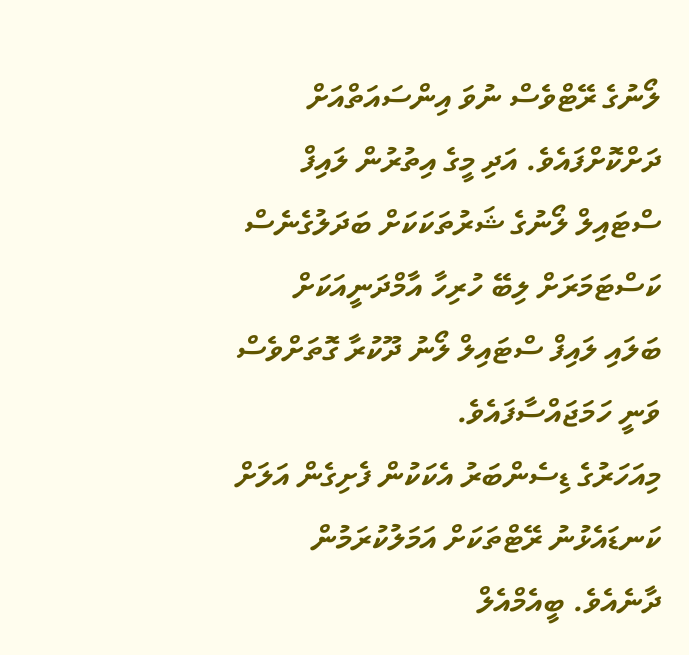ލޯނުގެ ރޭޓްވެސް ނުވަ އިންސައަތްއަށް ދަށްކޮށްފައެވެ. އަދި މީގެ އިތުރުން ލައިފް ސްޓައިލް ލޯނުގެ ޝަރުތަކަކަށް ބަދަލުގެނެސް ކަސްޓަމަރަށް ލިބޭ ހުރިހާ އާމްދަނީއަކަށް ބަލައި ލައިފް ސްޓައިލް ލޯނު ދޫކުރާ ގޮތަށްވެސް ވަނީ ހަމަޖައްސާފައެވެ.
މިއަހަރުގެ ޑިސެންބަރު އެކަކުން ފެށިގެން އަލަށް ކަނޑައެޅުނު ރޭޓްތަކަށް އަމަލުކުރަމުން ދާނެއެވެ. ބީއެމްއެލް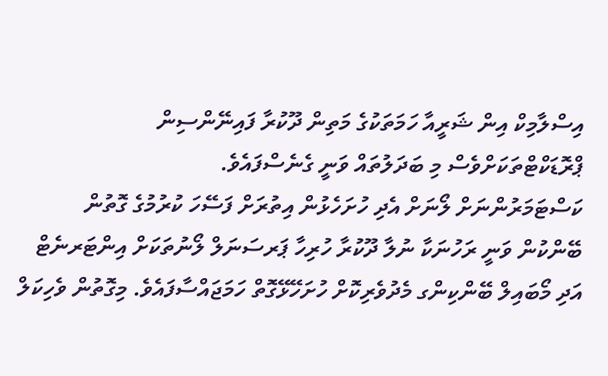އިސްލާމިކް އިން ޝަރީއާ ހަމަތަކުގެ މަތިން ދޫކުރާ ފައިނޭންސިން ޕްރޮޑަކްޓްތަކަށްވެސް މި ބަދަލުތައް ވަނީ ގެނެސްފައެވެ.
ކަސްޓަމަރުންނަށް ލޯނަށް އެދި ހުށަހެޅުން އިތުރަށް ފަސޭހަ ކުރުމުގެ ގޮތުން ބޭންކުން ވަނީ ރަހުނަކާ ނުލާ ދޫކުރާ ހުރިހާ ޕަރސަނަލް ލޯނުތަކަށް އިންޓަރނެޓް އަދި މޯބައިލް ބޭންކިންގ މެދުވެރިކޮށް ހުށަހޭޅޭގޮތް ހަމަޖައްސާފައެވެ. މިގޮތުން ވެހިކަލް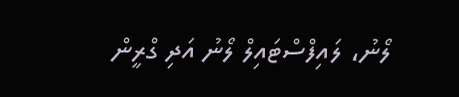ލޯނު، ލައިފްސްޓައިލް ލޯނު އަދި ގްރީން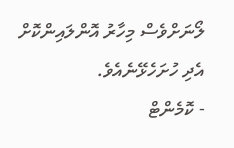ލޯނަށްވެސް މިހާރު އޮންލައިންކޮށް އެދި ހުށަހެޅޭނެއެވެ.
- ކޮމެންޓް